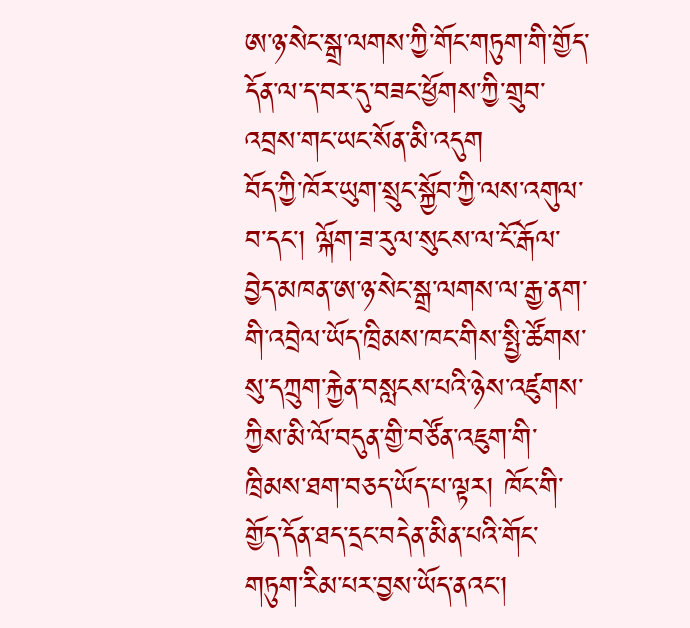ཨ་ཉ་སེང་སྒྲ་ལགས་ཀྱི་གོང་གཏུག་གི་གྱོད་དོན་ལ་ད་བར་དུ་བཟང་ཕྱོགས་ཀྱི་གྲུབ་འབྲས་གང་ཡང་སོན་མི་འདུག
བོད་ཀྱི་ཁོར་ཡུག་སྲུང་སྐྱོབ་ཀྱི་ལས་འགུལ་བ་དང་། ལྐོག་ཟ་རུལ་སུངས་ལ་ངོ་རྒོལ་བྱེད་མཁན་ཨ་ཉ་སེང་སྒྲ་ལགས་ལ་རྒྱ་ནག་གི་འབྲེལ་ཡོད་ཁྲིམས་ཁང་གིས་སྤྱི་ཚོགས་སུ་དཀྲུག་རྐྱེན་བསླངས་པའི་ཉེས་འཛུགས་ཀྱིས་མི་ལོ་བདུན་གྱི་བཙོན་འཇུག་གི་ཁྲིམས་ཐག་བཅད་ཡོད་པ་ལྟར། ཁོང་གི་གྱོད་དོན་ཐད་དྲང་བདེན་མིན་པའི་གོང་གཏུག་རིམ་པར་བྱས་ཡོད་ནའང་།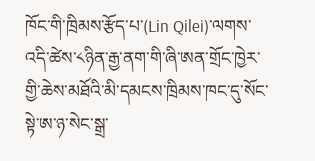ཁོང་གི་ཁྲིམས་རྩོད་པ་(Lin Qilei)་ལགས་འདི་ཚེས་༨ཉིན་རྒྱ་ནག་གི་ཞི་ཨན་གྲོང་ཁྱེར་གྱི་ཆེས་མཐོའི་མི་དམངས་ཁྲིམས་ཁང་དུ་སོང་སྟེ་ཨ་ཉ་སེང་སྒྲ་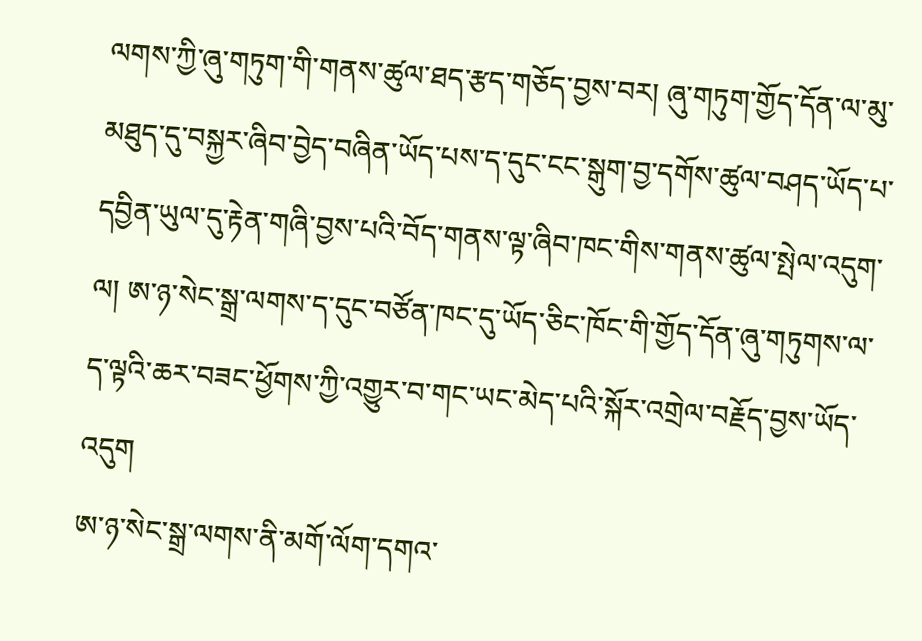ལགས་ཀྱི་ཞུ་གཏུག་གི་གནས་ཚུལ་ཐད་རྩད་གཅོད་བྱས་བར། ཞུ་གཏུག་གྱོད་དོན་ལ་མུ་མཐུད་དུ་བསྐྱར་ཞིབ་བྱེད་བཞིན་ཡོད་པས་ད་དུང་ངང་སྒུག་བྱ་དགོས་ཚུལ་བཤད་ཡོད་པ་དབྱིན་ཡུལ་དུ་རྟེན་གཞི་བྱས་པའི་བོད་གནས་ལྟ་ཞིབ་ཁང་གིས་གནས་ཚུལ་སྤེལ་འདུག་ལ། ཨ་ཉ་སེང་སྒྲ་ལགས་ད་དུང་བཙོན་ཁང་དུ་ཡོད་ཅིང་ཁོང་གི་གྱོད་དོན་ཞུ་གཏུགས་ལ་ད་ལྟའི་ཆར་བཟང་ཕྱོགས་ཀྱི་འགྱུར་བ་གང་ཡང་མེད་པའི་སྐོར་འགྲེལ་བརྗོད་བྱས་ཡོད་འདུག
ཨ་ཉ་སེང་སྒྲ་ལགས་ནི་མགོ་ལོག་དགའ་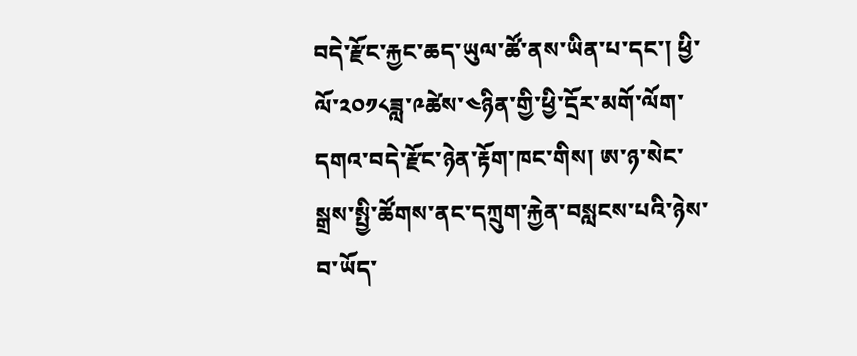བདེ་རྫོང་རྐྱང་ཆད་ཡུལ་ཚོ་ནས་ཡིན་པ་དང་། ཕྱི་ལོ་༢༠༡༨ཟླ་༩ཚེས་༤ཉིན་གྱི་ཕྱི་དྲོར་མགོ་ལོག་དགའ་བདེ་རྫོང་ཉེན་རྟོག་ཁང་གིས། ཨ་ཉ་སེང་སྒྲས་སྤྱི་ཚོགས་ནང་དཀྲུག་རྐྱེན་བསླངས་པའི་ཉེས་བ་ཡོད་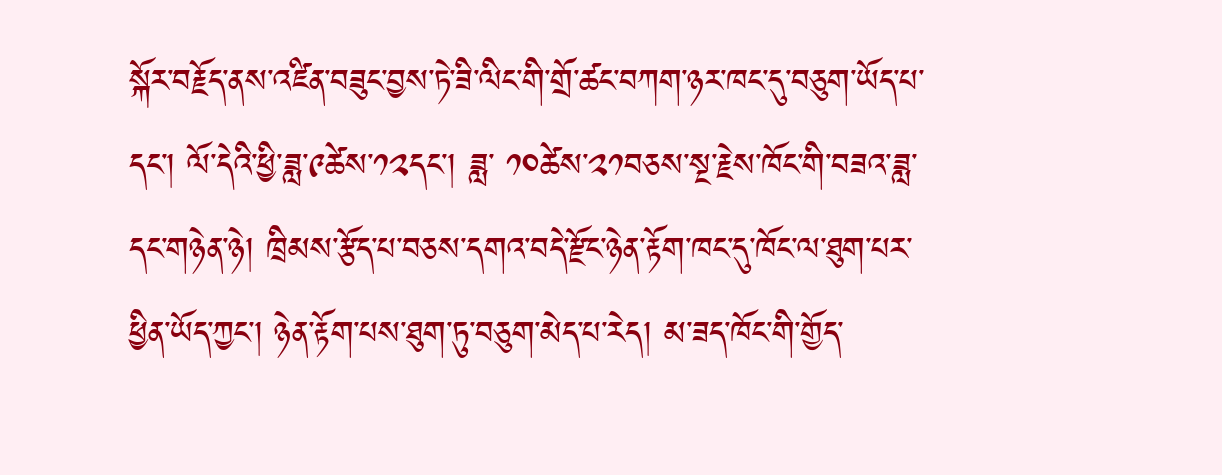སྐོར་བརྗོད་ནས་འཛིན་བཟུང་བྱས་ཏེ་ཟི་ལིང་གི་གྲོ་ཚང་བཀག་ཉར་ཁང་དུ་བཅུག་ཡོད་པ་དང་། ལོ་དེའི་ཕྱི་ཟླ་༩ཚེས་༡༢དང་། ཟླ་ ༡༠ཚེས་༢༡བཅས་སྔ་རྗེས་ཁོང་གི་བཟའ་ཟླ་དང་གཉེན་ཉེ། ཁྲིམས་རྩོད་པ་བཅས་དགའ་བདེ་རྫོང་ཉེན་རྟོག་ཁང་དུ་ཁོང་ལ་ཐུག་པར་ཕྱིན་ཡོད་ཀྱང་། ཉེན་རྟོག་པས་ཐུག་ཏུ་བཅུག་མེད་པ་རེད། མ་ཟད་ཁོང་གི་གྱོད་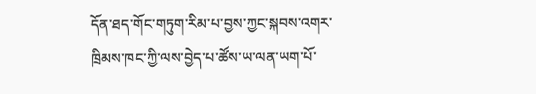དོན་ཐད་གོང་གཏུག་རིམ་པ་བྱས་ཀྱང་སྐབས་འགར་ཁྲིམས་ཁང་ཀྱི་ལས་བྱེད་པ་ཚོས་ཡ་ལན་ཡག་པོ་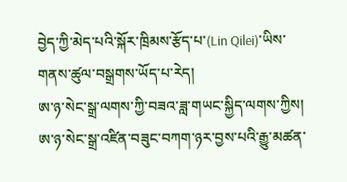བྱེད་ཀྱི་མེད་པའི་སྐོར་ཁྲིམས་རྩོད་པ་(Lin Qilei)་ཡིས་གནས་ཚུལ་བསྒྲགས་ཡོད་པ་རེད།
ཨ་ཉ་སེང་སྒྲ་ལགས་ཀྱི་བཟའ་ཟླ་གཡང་སྐྱིད་ལགས་ཀྱིས། ཨ་ཉ་སེང་སྒྲ་འཛིན་བཟུང་བཀག་ཉར་བྱས་པའི་རྒྱུ་མཚན་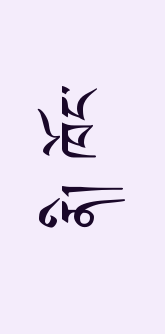ནི། ཁོང་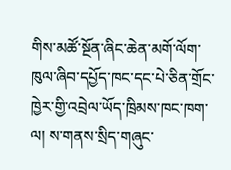གིས་མཚོ་སྔོན་ཞིང་ཆེན་མགོ་ལོག་ཁུལ་ཞིབ་དཔྱོད་ཁང་དང་པེ་ཅིན་གྲོང་ཁྱེར་གྱི་འབྲེལ་ཡོད་ཁྲིམས་ཁང་ཁག་ལ། ས་གནས་སྲིད་གཞུང་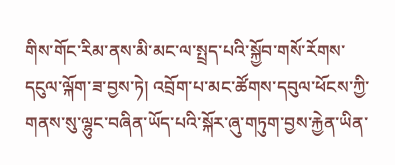གིས་གོང་རིམ་ནས་མི་མང་ལ་སྤྲད་པའི་སྐྱོབ་གསོ་རོགས་དངུལ་ལྐོག་ཟ་བྱས་ཏེ། འབྲོག་པ་མང་ཚོགས་དབུལ་ཕོངས་ཀྱི་གནས་སུ་ལྷུང་བཞིན་ཡོད་པའི་སྐོར་ཞུ་གཏུག་བྱས་རྐྱེན་ཡིན་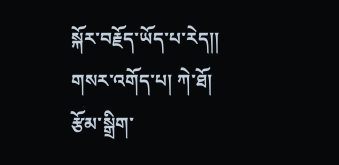སྐོར་བརྗོད་ཡོད་པ་རེད།།
གསར་འགོད་པ། ཀེ་ཐོ།
རྩོམ་སྒྲིག་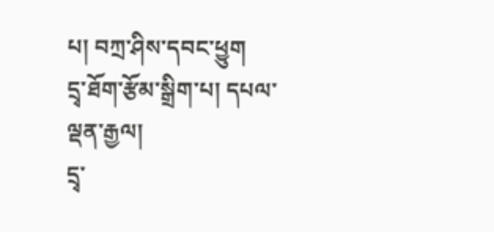པ། བཀྲ་ཤིས་དབང་ཕྱུག
དྲྭ་ཐོག་རྩོམ་སྒྲིག་པ། དཔལ་ལྡན་རྒྱལ།
དྲྭ་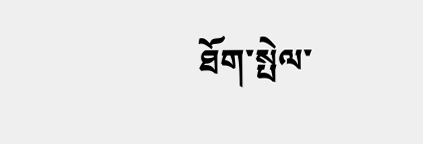ཐོག་སྤེལ་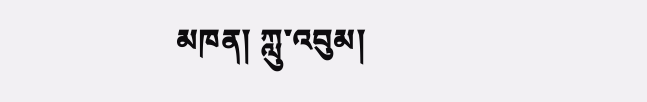མཁན། ཀླུ་འབུམ།